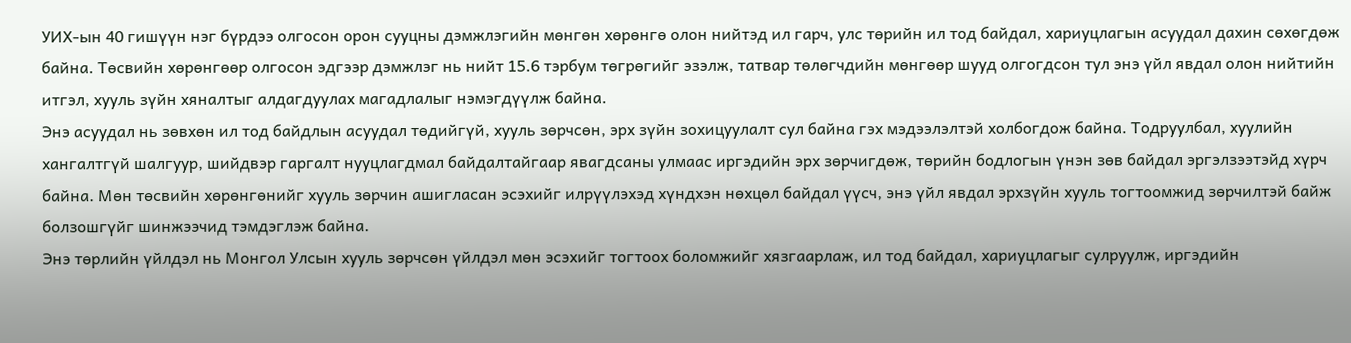УИХ-ын 40 гишүүн нэг бүрдээ олгосон орон сууцны дэмжлэгийн мөнгөн хөрөнгө олон нийтэд ил гарч, улс төрийн ил тод байдал, хариуцлагын асуудал дахин сөхөгдөж байна. Төсвийн хөрөнгөөр олгосон эдгээр дэмжлэг нь нийт 15.6 тэрбум төгрөгийг эзэлж, татвар төлөгчдийн мөнгөөр шууд олгогдсон тул энэ үйл явдал олон нийтийн итгэл, хууль зүйн хяналтыг алдагдуулах магадлалыг нэмэгдүүлж байна.
Энэ асуудал нь зөвхөн ил тод байдлын асуудал төдийгүй, хууль зөрчсөн, эрх зүйн зохицуулалт сул байна гэх мэдээлэлтэй холбогдож байна. Тодруулбал, хуулийн хангалтгүй шалгуур, шийдвэр гаргалт нууцлагдмал байдалтайгаар явагдсаны улмаас иргэдийн эрх зөрчигдөж, төрийн бодлогын үнэн зөв байдал эргэлзээтэйд хүрч байна. Мөн төсвийн хөрөнгөнийг хууль зөрчин ашигласан эсэхийг илрүүлэхэд хүндхэн нөхцөл байдал үүсч, энэ үйл явдал эрхзүйн хууль тогтоомжид зөрчилтэй байж болзошгүйг шинжээчид тэмдэглэж байна.
Энэ төрлийн үйлдэл нь Монгол Улсын хууль зөрчсөн үйлдэл мөн эсэхийг тогтоох боломжийг хязгаарлаж, ил тод байдал, хариуцлагыг сулруулж, иргэдийн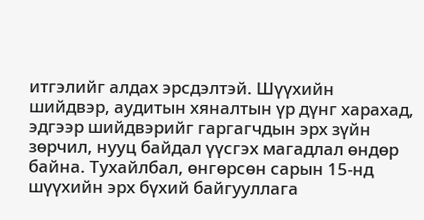итгэлийг алдах эрсдэлтэй. Шүүхийн шийдвэр, аудитын хяналтын үр дүнг харахад, эдгээр шийдвэрийг гаргагчдын эрх зүйн зөрчил, нууц байдал үүсгэх магадлал өндөр байна. Тухайлбал, өнгөрсөн сарын 15-нд шүүхийн эрх бүхий байгууллага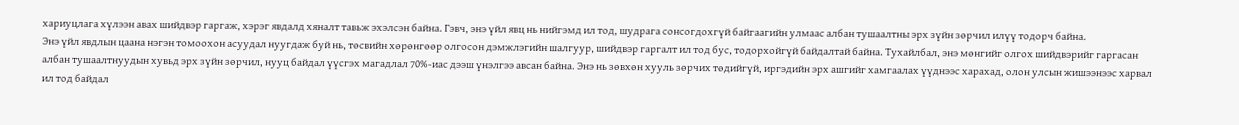хариуцлага хүлээн авах шийдвэр гаргаж, хэрэг явдалд хяналт тавьж эхэлсэн байна. Гэвч, энэ үйл явц нь нийгэмд ил тод, шудрага сонсогдохгүй байгаагийн улмаас албан тушаалтны эрх зүйн зөрчил илүү тодорч байна.
Энэ үйл явдлын цаана нэгэн томоохон асуудал нуугдаж буй нь, төсвийн хөрөнгөөр олгосон дэмжлэгийн шалгуур, шийдвэр гаргалт ил тод бус, тодорхойгүй байдалтай байна. Тухайлбал, энэ мөнгийг олгох шийдвэрийг гаргасан албан тушаалтнуудын хувьд эрх зүйн зөрчил, нууц байдал үүсгэх магадлал 70%-иас дээш үнэлгээ авсан байна. Энэ нь зөвхөн хууль зөрчих төдийгүй, иргэдийн эрх ашгийг хамгаалах үүднээс харахад, олон улсын жишээнээс харвал ил тод байдал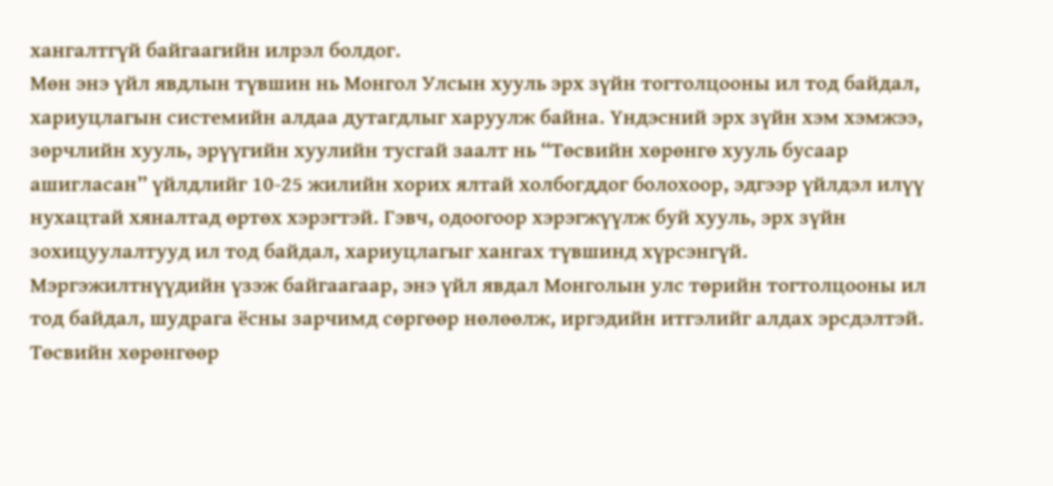хангалтгүй байгаагийн илрэл болдог.
Мөн энэ үйл явдлын түвшин нь Монгол Улсын хууль эрх зүйн тогтолцооны ил тод байдал, хариуцлагын системийн алдаа дутагдлыг харуулж байна. Үндэсний эрх зүйн хэм хэмжээ, зөрчлийн хууль, эрүүгийн хуулийн тусгай заалт нь “Төсвийн хөрөнгө хууль бусаар ашигласан” үйлдлийг 10-25 жилийн хорих ялтай холбогддог болохоор, эдгээр үйлдэл илүү нухацтай хяналтад өртөх хэрэгтэй. Гэвч, одоогоор хэрэгжүүлж буй хууль, эрх зүйн зохицуулалтууд ил тод байдал, хариуцлагыг хангах түвшинд хүрсэнгүй.
Мэргэжилтнүүдийн үзэж байгаагаар, энэ үйл явдал Монголын улс төрийн тогтолцооны ил тод байдал, шудрага ёсны зарчимд сөргөөр нөлөөлж, иргэдийн итгэлийг алдах эрсдэлтэй. Төсвийн хөрөнгөөр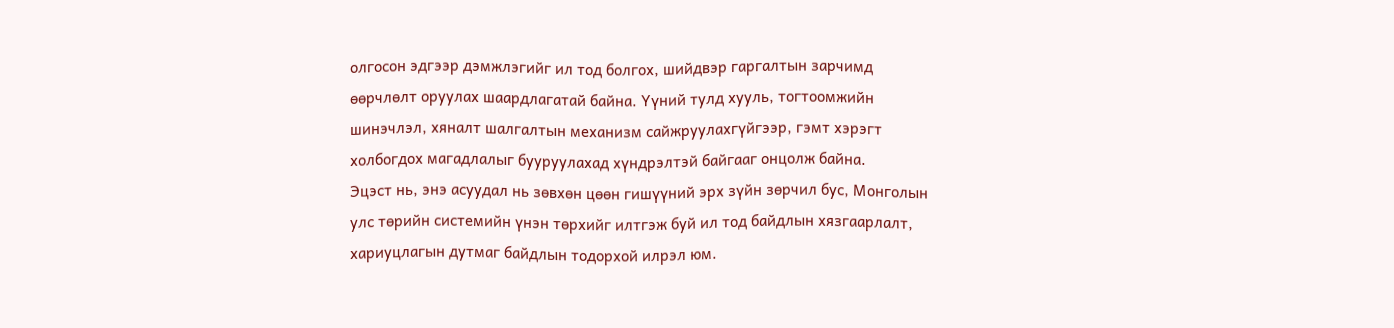олгосон эдгээр дэмжлэгийг ил тод болгох, шийдвэр гаргалтын зарчимд өөрчлөлт оруулах шаардлагатай байна. Үүний тулд хууль, тогтоомжийн шинэчлэл, хяналт шалгалтын механизм сайжруулахгүйгээр, гэмт хэрэгт холбогдох магадлалыг бууруулахад хүндрэлтэй байгааг онцолж байна.
Эцэст нь, энэ асуудал нь зөвхөн цөөн гишүүний эрх зүйн зөрчил бус, Монголын улс төрийн системийн үнэн төрхийг илтгэж буй ил тод байдлын хязгаарлалт, хариуцлагын дутмаг байдлын тодорхой илрэл юм.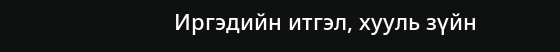Иргэдийн итгэл, хууль зүйн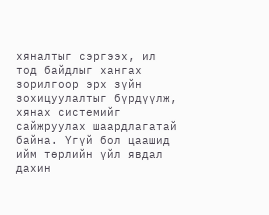хяналтыг сэргээх, ил тод байдлыг хангах зорилгоор эрх зүйн зохицуулалтыг бүрдүүлж, хянах системийг сайжруулах шаардлагатай байна. Үгүй бол цаашид ийм төрлийн үйл явдал дахин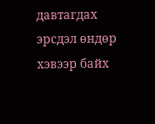давтагдах эрсдэл өндөр хэвээр байх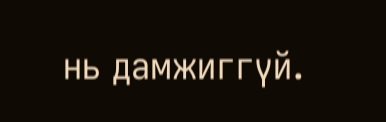нь дамжиггүй.